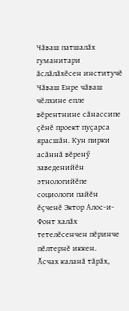Чӑваш патшалӑх гуманитари ӑслӑлӑхӗсен институчӗ Чӑваш Енре чӑваш чӗлхине епле вӗрентнине сӑнассипе ҫӗнӗ проект пуҫарса ярасшӑн. Кун пирки асӑннӑ вӗренӳ заведенийӗн этнологийӗпе социологи пайӗн ӗҫченӗ Эктор Алос-и-Фонт халӑх тетелӗсенчен пӗринче пӗлтернӗ иккен.
Ӑсчах каланӑ тӑрӑх,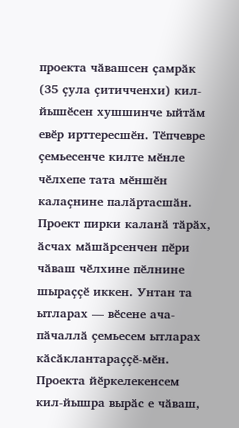проекта чӑвашсен ҫамрӑк (35 ҫула ҫитичченхи) кил-йышӗсен хушшинче ыйтӑм евӗр ирттересшӗн. Тӗпчевре ҫемьесенче килте мӗнле чӗлхепе тата мӗншӗн калаҫнине палӑртасшӑн. Проект пирки каланӑ тӑрӑх, ӑсчах мӑшӑрсенчен пӗри чӑваш чӗлхине пӗлнине шыраҫҫӗ иккен. Унтан та ытларах — вӗсене ача-пӑчаллӑ ҫемьесем ытларах кӑсӑклантараҫҫӗ-мӗн. Проекта йӗркелекенсем кил-йышра вырӑс е чӑваш,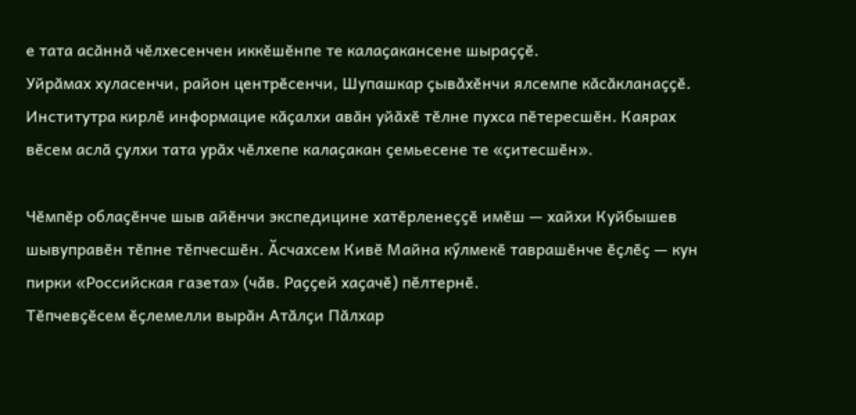е тата асӑннӑ чӗлхесенчен иккӗшӗнпе те калаҫакансене шыраҫҫӗ.
Уйрӑмах хуласенчи, район центрӗсенчи, Шупашкар ҫывӑхӗнчи ялсемпе кӑсӑкланаҫҫӗ.
Институтра кирлӗ информацие кӑҫалхи авӑн уйӑхӗ тӗлне пухса пӗтересшӗн. Каярах вӗсем аслӑ ҫулхи тата урӑх чӗлхепе калаҫакан ҫемьесене те «ҫитесшӗн».

Чӗмпӗр облаҫӗнче шыв айӗнчи экспедицине хатӗрленеҫҫӗ имӗш — хайхи Куйбышев шывуправӗн тӗпне тӗпчесшӗн. Ӑсчахсем Кивӗ Майна кӳлмекӗ таврашӗнче ӗҫлӗҫ — кун пирки «Российская газета» (чӑв. Раҫҫей хаҫачӗ) пӗлтернӗ.
Тӗпчевҫӗсем ӗҫлемелли вырӑн Атӑлҫи Пӑлхар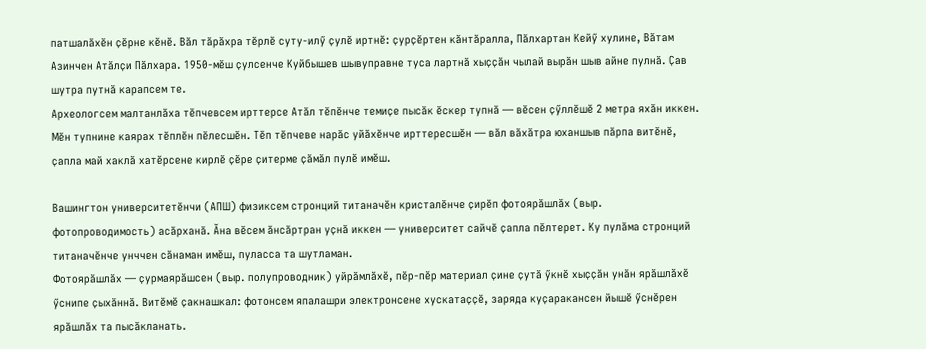патшалӑхӗн ҫӗрне кӗнӗ. Вӑл тӑрӑхра тӗрлӗ суту-илӳ ҫулӗ иртнӗ: ҫурҫӗртен кӑнтӑралла, Пӑлхартан Кейӳ хулине, Вӑтам Азинчен Атӑлҫи Пӑлхара. 1950-мӗш ҫулсенче Куйбышев шывуправне туса лартнӑ хыҫҫӑн чылай вырӑн шыв айне пулнӑ. Ҫав шутра путнӑ карапсем те.
Археологсем малтанлӑха тӗпчевсем ирттерсе Атӑл тӗпӗнче темиҫе пысӑк ӗскер тупнӑ — вӗсен ҫӳллӗшӗ 2 метра яхӑн иккен. Мӗн тупнине каярах тӗплӗн пӗлесшӗн. Тӗп тӗпчеве нарӑс уйӑхӗнче ирттересшӗн — вӑл вӑхӑтра юханшыв пӑрпа витӗнӗ, ҫапла май хаклӑ хатӗрсене кирлӗ ҫӗре ҫитерме ҫӑмӑл пулӗ имӗш.

Вашингтон университетӗнчи (АПШ) физиксем стронций титаначӗн кристалӗнче ҫирӗп фотоярӑшлӑх (выр. фотопроводимость) асӑрханӑ. Ӑна вӗсем ӑнсӑртран уҫнӑ иккен — университет сайчӗ ҫапла пӗлтерет. Ку пулӑма стронций титаначӗнче унччен сӑнаман имӗш, пуласса та шутламан.
Фотоярӑшлӑх — ҫурмаярӑшсен (выр. полупроводник) уйрӑмлӑхӗ, пӗр-пӗр материал ҫине ҫутӑ ӳкнӗ хыҫҫӑн унӑн ярӑшлӑхӗ ӳснипе ҫыхӑннӑ. Витӗмӗ ҫакнашкал: фотонсем япалашри электронсене хускатаҫҫӗ, заряда куҫаракансен йышӗ ӳснӗрен ярӑшлӑх та пысӑкланать.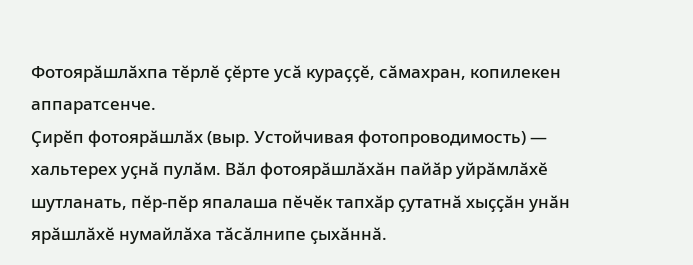Фотоярӑшлӑхпа тӗрлӗ ҫӗрте усӑ кураҫҫӗ, сӑмахран, копилекен аппаратсенче.
Ҫирӗп фотоярӑшлӑх (выр. Устойчивая фотопроводимость) — хальтерех уҫнӑ пулӑм. Вӑл фотоярӑшлӑхӑн пайӑр уйрӑмлӑхӗ шутланать, пӗр-пӗр япалаша пӗчӗк тапхӑр ҫутатнӑ хыҫҫӑн унӑн ярӑшлӑхӗ нумайлӑха тӑсӑлнипе ҫыхӑннӑ.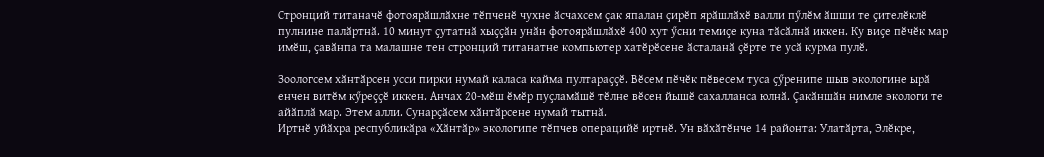Стронций титаначӗ фотоярӑшлӑхне тӗпченӗ чухне ӑсчахсем ҫак япалан ҫирӗп ярӑшлӑхӗ валли пӳлӗм ӑшши те ҫителӗклӗ пулнине палӑртнӑ. 10 минут ҫутатнӑ хыҫҫӑн унӑн фотоярӑшлӑхӗ 400 хут ӳсни темиҫе куна тӑсӑлнӑ иккен. Ку виҫе пӗчӗк мар имӗш, ҫавӑнпа та малашне тен стронций титанатне компьютер хатӗрӗсене ӑсталанӑ ҫӗрте те усӑ курма пулӗ.

Зоологсем хӑнтӑрсен усси пирки нумай каласа кайма пултараҫҫӗ. Вӗсем пӗчӗк пӗвесем туса ҫӳренипе шыв экологине ырӑ енчен витӗм кӳреҫҫӗ иккен. Анчах 20-мӗш ӗмӗр пуҫламӑшӗ тӗлне вӗсен йышӗ сахалланса юлнӑ. Ҫакӑншӑн нимле экологи те айӑплӑ мар. Этем алли. Сунарҫӑсем хӑнтӑрсене нумай тытнӑ.
Иртнӗ уйӑхра республикӑра «Хӑнтӑр» экологипе тӗпчев операцийӗ иртнӗ. Ун вӑхӑтӗнче 14 районта: Улатӑрта, Элӗкре,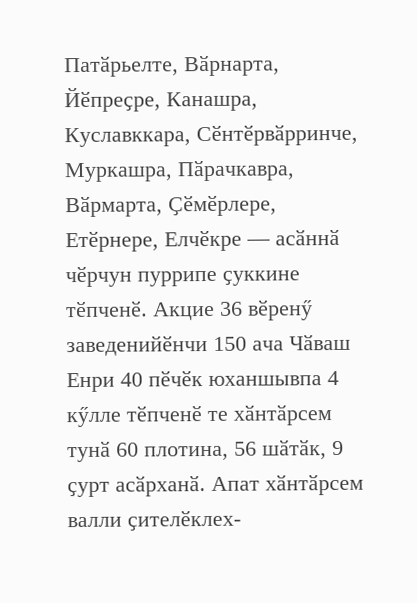Патӑрьелте, Вӑрнарта, Йӗпреҫре, Канашра, Куславккара, Сӗнтӗрвӑрринче, Муркашра, Пӑрачкавра, Вӑрмарта, Ҫӗмӗрлере, Етӗрнере, Елчӗкре — асӑннӑ чӗрчун пуррипе ҫуккине тӗпченӗ. Акцие 36 вӗренӳ заведенийӗнчи 150 ача Чӑваш Енри 40 пӗчӗк юханшывпа 4 кӳлле тӗпченӗ те хӑнтӑрсем тунӑ 60 плотина, 56 шӑтӑк, 9 ҫурт асӑрханӑ. Апат хӑнтӑрсем валли ҫителӗклех-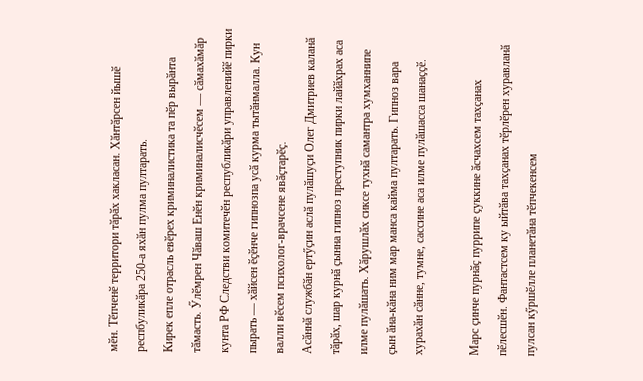мӗн. Тӗпченӗ территори тӑрӑх хакласан. Хӑнтӑрсен йышӗ респбуликӑра 250-а яхӑн пулма пултарать.
Кирек епле отрасль евӗрех криминалистика та пӗр вырӑнта тӑмасть. Ӳлӗмрен Чӑваш Енӗн криминалисчӗсем — сӑмахӑмӑр кунта РФ Следстви комитечӗн республикӑри управленийӗ пирки пырать — хӑйсен ӗҫӗнче гипнозпа усӑ курма тытӑнмалла. Кун валли вӗсем психолог-врачсене явӑҫтарӗҫ.
Асӑннӑ службӑн ертӳҫин аслӑ пулӑшуҫи Олег Дмитриев каланӑ тӑрӑх, шар курнӑ ҫынна гипноз преступник пирки лайӑхрах аса илме пулӑшать. Хӑрушлӑх сиксе тухнӑ самантра хумханнипе ҫын ӑна-кӑна ним мар манса кайма пултарать. Гипноз вара хурахӑн сӑнне, тумне, сассине аса илме пулӑшасса шанаҫҫӗ.

Марс ҫинче пурнӑҫ пуррипе ҫуккине ӑсчахсем тахҫанах пӗлесшӗн. Фантастсем ку ыйтӑва тахҫанах тӗрлӗрен хуравланӑ пулсан кӳршӗлле планетӑна тӗпчекенсем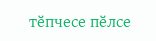тӗпчесе пӗлсе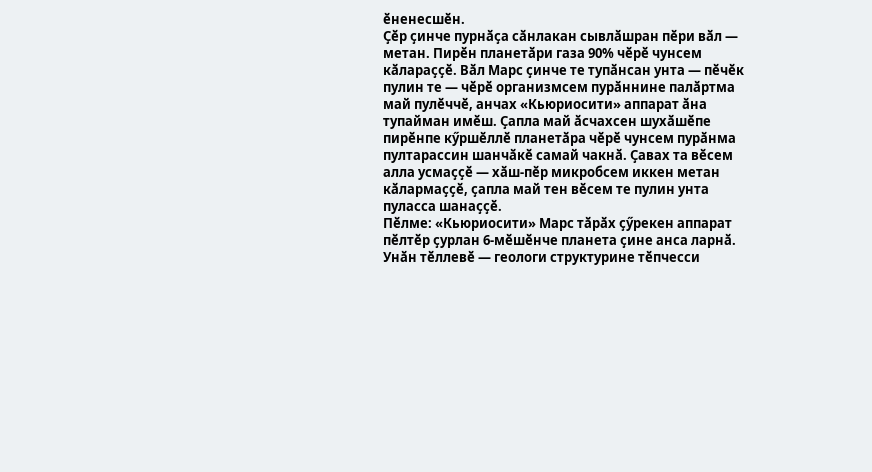ӗненесшӗн.
Ҫӗр ҫинче пурнӑҫа сӑнлакан сывлӑшран пӗри вӑл — метан. Пирӗн планетӑри газа 90% чӗрӗ чунсем кӑлараҫҫӗ. Вӑл Марс ҫинче те тупӑнсан унта — пӗчӗк пулин те — чӗрӗ организмсем пурӑннине палӑртма май пулӗччӗ, анчах «Кьюриосити» аппарат ӑна тупайман имӗш. Ҫапла май ӑсчахсен шухӑшӗпе пирӗнпе кӳршӗллӗ планетӑра чӗрӗ чунсем пурӑнма пултарассин шанчӑкӗ самай чакнӑ. Ҫавах та вӗсем алла усмаҫҫӗ — хӑш-пӗр микробсем иккен метан кӑлармаҫҫӗ, ҫапла май тен вӗсем те пулин унта пуласса шанаҫҫӗ.
Пӗлме: «Кьюриосити» Марс тӑрӑх ҫӳрекен аппарат пӗлтӗр ҫурлан 6-мӗшӗнче планета ҫине анса ларнӑ. Унӑн тӗллевӗ — геологи структурине тӗпчесси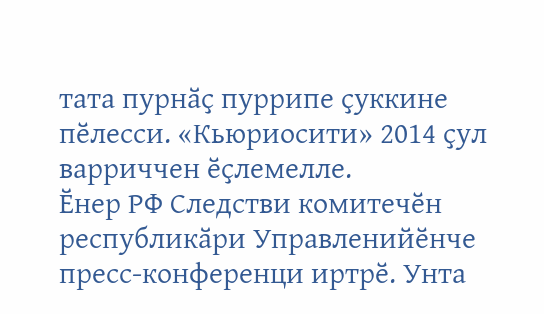тата пурнӑҫ пуррипе ҫуккине пӗлесси. «Кьюриосити» 2014 ҫул варриччен ӗҫлемелле.
Ӗнер РФ Следстви комитечӗн республикӑри Управленийӗнче пресс-конференци иртрӗ. Унта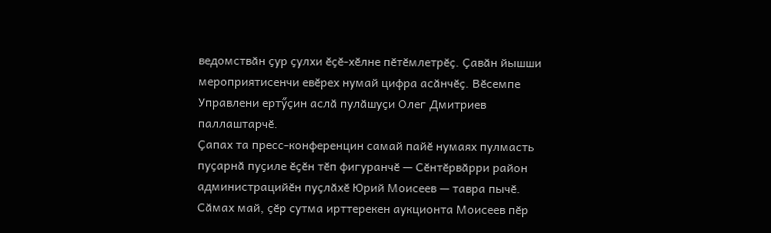ведомствӑн ҫур ҫулхи ӗҫӗ-хӗлне пӗтӗмлетрӗҫ. Ҫавӑн йышши мероприятисенчи евӗрех нумай цифра асӑнчӗҫ. Вӗсемпе Управлени ертӳҫин аслӑ пулӑшуҫи Олег Дмитриев паллаштарчӗ.
Ҫапах та пресс-конференцин самай пайӗ нумаях пулмасть пуҫарнӑ пуҫиле ӗҫӗн тӗп фигуранчӗ — Сӗнтӗрвӑрри район администрацийӗн пуҫлӑхӗ Юрий Моисеев — тавра пычӗ. Сӑмах май, ҫӗр сутма ирттерекен аукционта Моисеев пӗр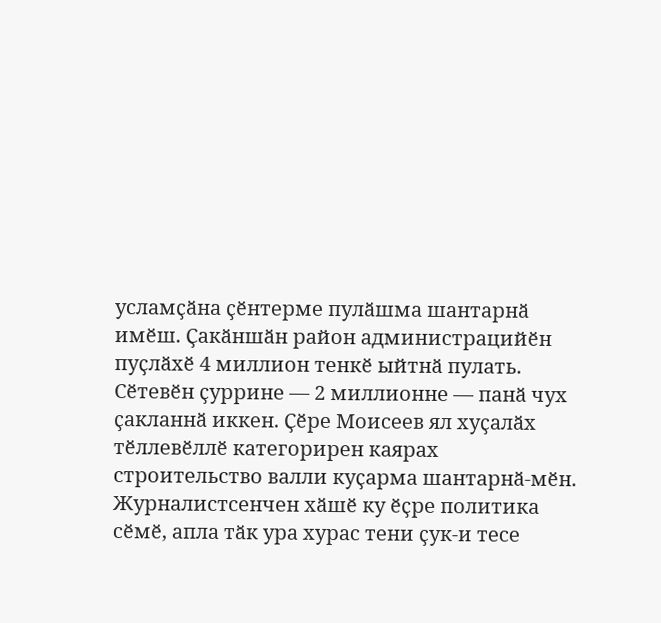усламҫӑна ҫӗнтерме пулӑшма шантарнӑ имӗш. Ҫакӑншӑн район администрацийӗн пуҫлӑхӗ 4 миллион тенкӗ ыйтнӑ пулать. Сӗтевӗн ҫуррине — 2 миллионне — панӑ чух ҫакланнӑ иккен. Ҫӗре Моисеев ял хуҫалӑх тӗллевӗллӗ категорирен каярах строительство валли куҫарма шантарнӑ-мӗн.
Журналистсенчен хӑшӗ ку ӗҫре политика сӗмӗ, апла тӑк ура хурас тени ҫук-и тесе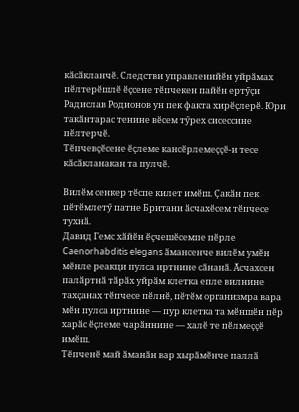кӑсӑкланчӗ. Следстви управленийӗн уйрӑмах пӗлтерӗшлӗ ӗҫсене тӗпчекен пайӗн ертӳҫи Радислав Родионов ун пек факта хирӗҫлерӗ. Юри такӑнтарас тенине вӗсем тӳрех сисессине пӗлтерчӗ.
Тӗпчевҫӗсене ӗҫлеме кансӗрлемеҫҫӗ-и тесе кӑсӑкланакан та пулчӗ.

Вилӗм сенкер тӗспе килет имӗш. Ҫакӑн пек пӗтӗмлетӳ патне Британи ӑсчахӗсем тӗпчесе тухнӑ.
Давид Гемс хӑйӗн ӗҫчешӗсемпе пӗрле Caenorhabditis elegans ӑмансенче вилӗм умӗн мӗнле реакци пулса иртнине сӑнанӑ. Ӑсчахсен палӑртнӑ тӑрӑх уйрӑм клетка епле вилнине тахҫанах тӗпчесе пӗлнӗ, пӗтӗм организмра вара мӗн пулса иртнине — пур клетка та мӗншӗн пӗр харӑс ӗҫлеме чарӑннине — халӗ те пӗлмеҫҫӗ имӗш.
Тӗпченӗ май ӑманӑн вар хырӑмӗнче паллӑ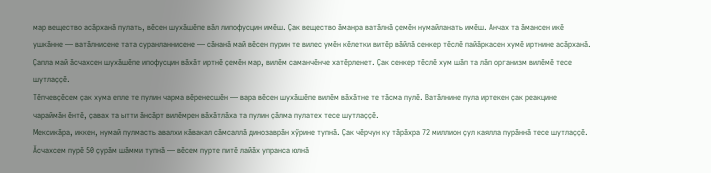мар вещество асӑрханӑ пулать, вӗсен шухӑшӗпе вӑл липофусцин имӗш. Ҫак вещество ӑманра ватӑлнӑ ҫемӗн нумайланать имӗш. Анчах та ӑмансен икӗ ушкӑнне — ватӑлнисене тата суранланнисене — сӑнанӑ май вӗсен пурин те вилес умӗн кӗлетки витӗр вӑйлӑ сенкер тӗслӗ пайӑркасен хумӗ иртнине асӑрханӑ. Ҫапла май ӑсчахсен шухӑшӗпе ипофусцин вӑхӑт иртнӗ ҫемӗн мар, вилӗм саманчӗнче хатӗрленет. Ҫак сенкер тӗслӗ хум шӑп та лӑп организм вилӗмӗ тесе шутлаҫҫӗ.
Тӗпчевҫӗсем ҫак хума епле те пулин чарма вӗренесшӗн — вара вӗсен шухӑшӗпе вилӗм вӑхӑтне те тӑсма пулӗ. Ватӑлнине пула иртекен ҫак реакцине чараймӑн ӗнтӗ, ҫавах та ытти ӑнсӑрт вилӗмрен вӑхӑтлӑха та пулин ҫӑлма пулатех тесе шутлаҫҫӗ.
Мексикӑра, иккен, нумай пулмасть авалхи кӑвакал сӑмсаллӑ динозаврӑн хӳрине тупнӑ. Ҫак чӗрчун ку тӑрӑхра 72 миллион ҫул каялла пурӑннӑ тесе шутлаҫҫӗ. Ӑсчахсем пурӗ 50 ҫурӑм шӑмми тупнӑ — вӗсем пурте питӗ лайӑх упранса юлнӑ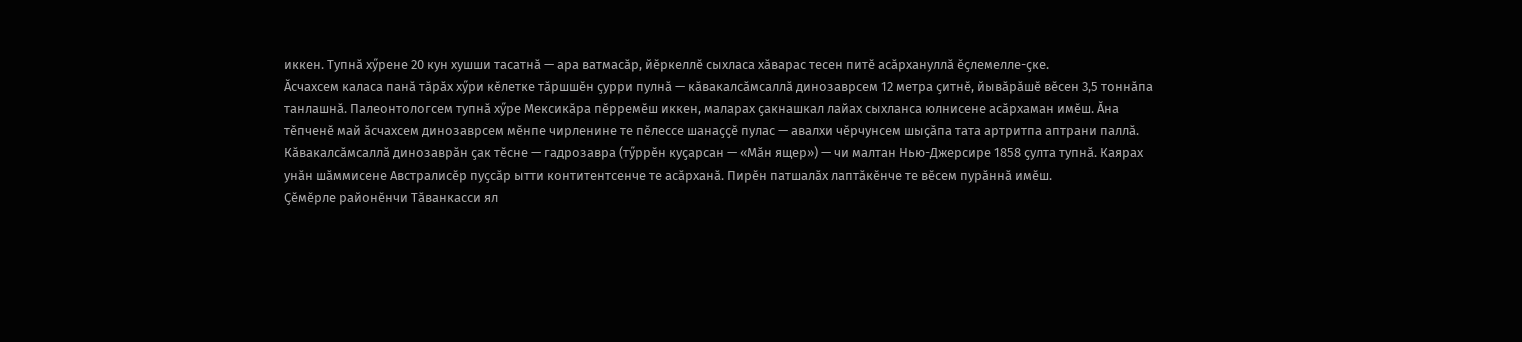иккен. Тупнӑ хӳрене 20 кун хушши тасатнӑ — ара ватмасӑр, йӗркеллӗ сыхласа хӑварас тесен питӗ асӑрхануллӑ ӗҫлемелле-ҫке.
Ӑсчахсем каласа панӑ тӑрӑх хӳри кӗлетке тӑршшӗн ҫурри пулнӑ — кӑвакалсӑмсаллӑ динозаврсем 12 метра ҫитнӗ, йывӑрӑшӗ вӗсен 3,5 тоннӑпа танлашнӑ. Палеонтологсем тупнӑ хӳре Мексикӑра пӗрремӗш иккен, маларах ҫакнашкал лайах сыхланса юлнисене асӑрхаман имӗш. Ӑна тӗпченӗ май ӑсчахсем динозаврсем мӗнпе чирленине те пӗлессе шанаҫҫӗ пулас — авалхи чӗрчунсем шыҫӑпа тата артритпа аптрани паллӑ.
Кӑвакалсӑмсаллӑ динозаврӑн ҫак тӗсне — гадрозавра (тӳррӗн куҫарсан — «Мӑн ящер») — чи малтан Нью-Джерсире 1858 ҫулта тупнӑ. Каярах унӑн шӑммисене Австралисӗр пуҫсӑр ытти контитентсенче те асӑрханӑ. Пирӗн патшалӑх лаптӑкӗнче те вӗсем пурӑннӑ имӗш.
Ҫӗмӗрле районӗнчи Тӑванкасси ял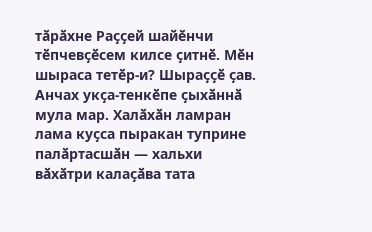тӑрӑхне Раҫҫей шайӗнчи тӗпчевҫӗсем килсе ҫитнӗ. Мӗн шыраса тетӗр-и? Шыраҫҫӗ ҫав. Анчах укҫа-тенкӗпе ҫыхӑннӑ мула мар. Халӑхӑн ламран лама куҫса пыракан туприне палӑртасшӑн — хальхи вӑхӑтри калаҫӑва тата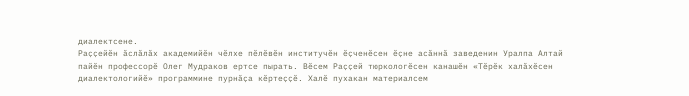диалектсене.
Раҫҫейӗн ӑслӑлӑх академийӗн чӗлхе пӗлӗвӗн институчӗн ӗҫченӗсен ӗҫне асӑннӑ заведенин Уралпа Алтай пайӗн профессорӗ Олег Мудраков ертсе пырать. Вӗсем Раҫҫей тюркологӗсен канашӗн «Тӗрӗк халӑхӗсен диалектологийӗ» программине пурнӑҫа кӗртеҫҫӗ. Халӗ пухакан материалсем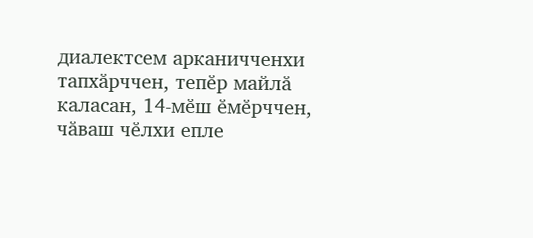диалектсем арканичченхи тапхӑрччен, тепӗр майлӑ каласан, 14-мӗш ӗмӗрччен, чӑваш чӗлхи епле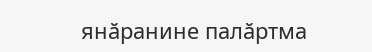янӑранине палӑртма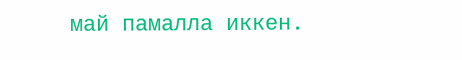май памалла иккен.